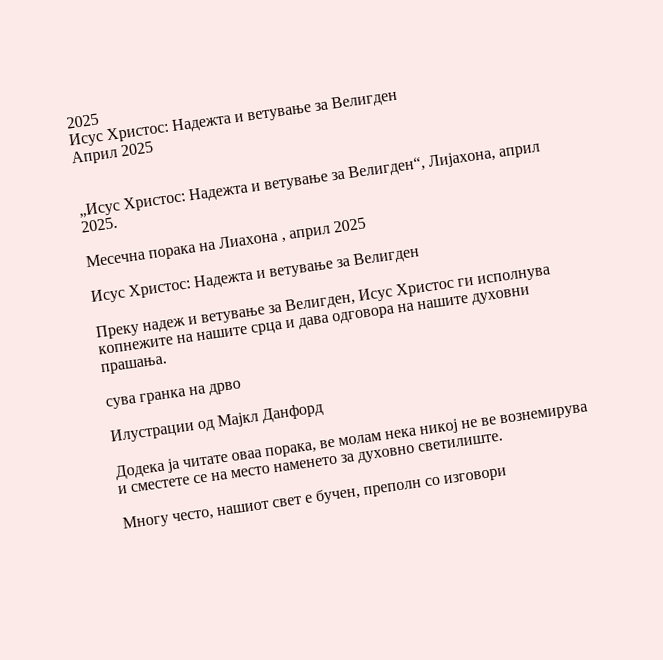2025
Исус Христос: Надежта и ветување за Велигден
Aприл 2025


„Исус Христос: Надежта и ветување за Велигден“, Лијахона, април 2025.

Месечна порака на Лиахона , април 2025

Исус Христос: Надежта и ветување за Велигден

Преку надеж и ветување за Велигден, Исус Христос ги исполнува копнежите на нашите срца и дава одговора на нашите духовни прашања.

сува гранка на дрво

Илустрации од Мајкл Данфорд

Додека ја читате оваа порака, ве молам нека никој не ве вознемирува и сместете се на место наменето за духовно светилиште.

Многу често, нашиот свет е бучен, преполн со изговори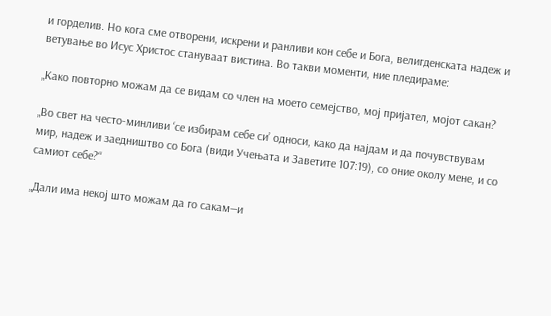и горделив. Но кога сме отворени, искрени и ранливи кон себе и Бога, велигденската надеж и ветување во Исус Христос стануваат вистина. Во такви моменти, ние пледираме:

„Како повторно можам да се видам со член на моето семејство, мој пријател, мојот сакан?

„Во свет на често-минливи ‘се избирам себе си’ односи, како да најдам и да почувствувам мир, надеж и заедништво со Бога (види Учењата и Заветите 107:19), со оние околу мене, и со самиот себе?“

„Дали има некој што можам да го сакам—и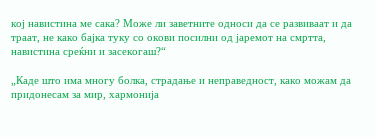кој навистина ме сака? Може ли заветните односи да се развиваат и да траат, не како бајка туку со окови посилни од јаремот на смртта, навистина среќни и засекогаш?“

„Каде што има многу болка, страдање и неправедност, како можам да придонесам за мир, хармонија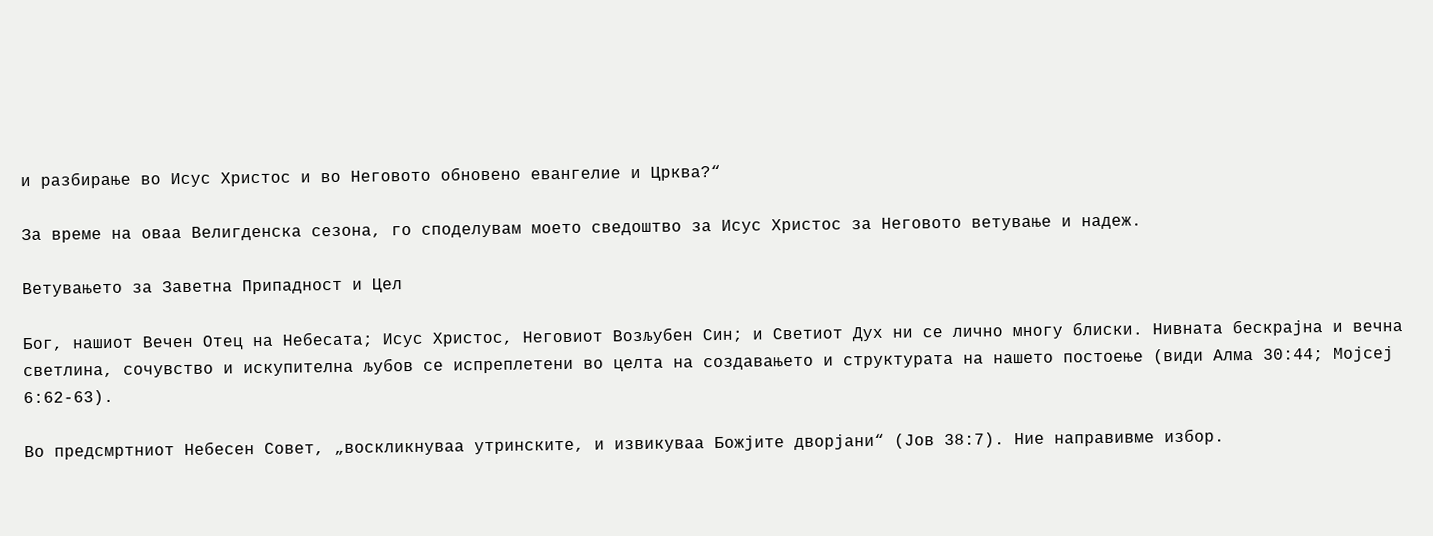и разбирање во Исус Христос и во Неговото обновено евангелие и Црква?“

За време на оваа Велигденска сезона, го споделувам моето сведоштво за Исус Христос за Неговото ветување и надеж.

Ветувањето за Заветна Припадност и Цел

Бог, нашиот Вечен Отец на Небесата; Исус Христос, Неговиот Возљубен Син; и Светиот Дух ни се лично многу блиски. Нивната бескрајна и вечна светлина, сочувство и искупителна љубов се испреплетени во целта на создавањето и структурата на нашето постоење (види Алма 30:44; Мојсеј 6:62-63).

Во предсмртниот Небесен Совет, „воскликнуваа утринските, и извикуваа Божјите дворјани“ (Јов 38:7). Ние направивме избор.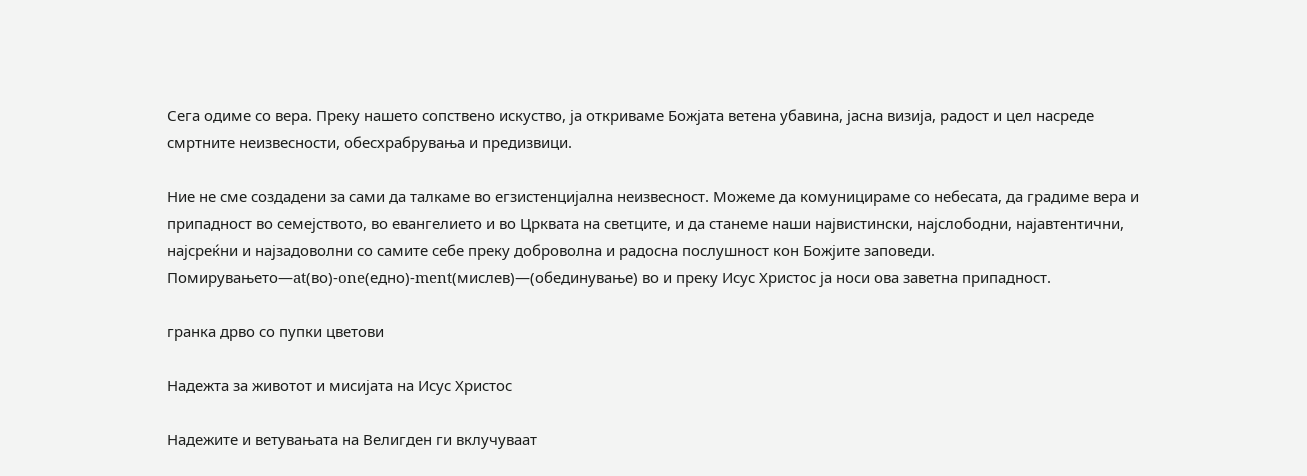Сега одиме со вера. Преку нашето сопствено искуство, ја откриваме Божјата ветена убавина, јаснa визија, радост и цел насреде смртните неизвесности, обесхрабрувања и предизвици.

Ние не сме создадени за сами да талкаме во егзистенцијална неизвесност. Можеме да комуницираме со небесата, да градиме вера и припадност во семејството, во евангелието и во Црквата на светците, и да станеме наши највистински, најслободни, најавтентични, најсреќни и најзадоволни со самите себе преку доброволна и радосна послушност кон Божјите заповеди. Помирувањето—at(во)-one(едно)-ment(мислев)—(обединување) во и преку Исус Христос ја носи ова заветна припадност.

гранка дрво со пупки цветови

Надежта за животот и мисијата на Исус Христос

Надежите и ветувањата на Велигден ги вклучуваат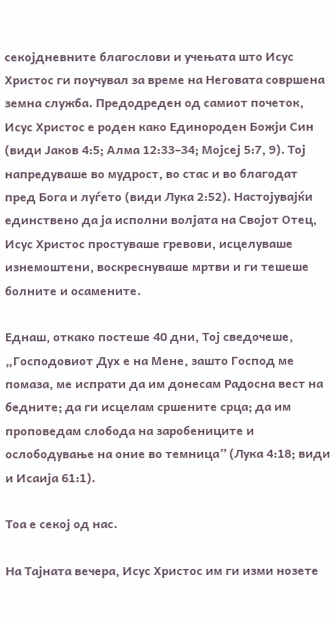секојдневните благослови и учењата што Исус Христос ги поучувал за време на Неговата совршена земна служба. Предодреден од самиот почеток, Исус Христос е роден како Единороден Божји Син (види Јаков 4:5; Алма 12:33–34; Мојсеј 5:7, 9). Тој напредуваше во мудрост, во стас и во благодат пред Бога и луѓето (види Лука 2:52). Настојувајќи единствено да ја исполни волјата на Својот Отец, Исус Христос простуваше гревови, исцелуваше изнемоштени, воскреснуваше мртви и ги тешеше болните и осамените.

Еднаш, откако постеше 40 дни, Тој сведочеше, „Господовиот Дух е на Мене, зашто Господ ме помаза, ме испрати да им донесам Радосна вест на бедните; да ги исцелам сршените срца; да им проповедам слобода на заробениците и ослободување на оние во темница” (Лука 4:18; види и Исаија 61:1).

Тоа е секој од нас.

На Тајната вечера, Исус Христос им ги изми нозете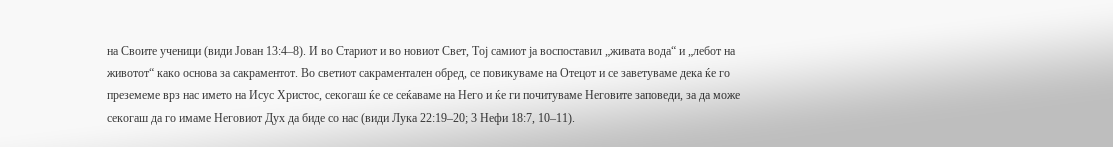на Своите ученици (види Јован 13:4–8). И во Стариот и во новиот Свет, Тој самиот ја воспоставил „живата вода“ и „лебот на животот“ како основа за сакраментот. Во светиот сакраментален обред, се повикуваме на Отецот и се заветуваме дека ќе го преземеме врз нас името на Исус Христос, секогаш ќе се сеќаваме на Него и ќе ги почитуваме Неговите заповеди, за да може секогаш да го имаме Неговиот Дух да биде со нас (види Лука 22:19–20; 3 Нефи 18:7, 10–11).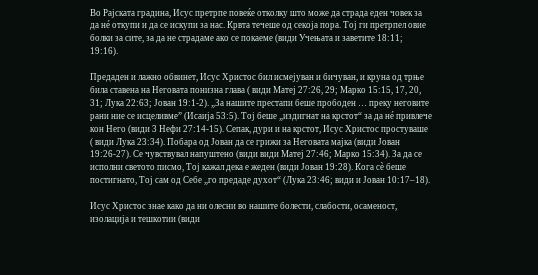Во Рајската градина, Исус претрпе повеќе отколку што може да страда еден човек за да нé откупи и да се искупи за нас. Крвта течеше од секоја пора. Тој ги претрпел овие болки за сите, за да не страдаме ако се покаеме (види Учењата и заветите 18:11; 19:16).

Предаден и лажно обвинет, Исус Христос бил исмејуван и бичуван, и круна од трње била ставена на Неговата понизна глава ( види Матеј 27:26, 29; Марко 15:15, 17, 20, 31; Лука 22:63; Јован 19:1-2). „За нашите престапи беше прободен … преку неговите рани ние се исцеливме” (Исаија 53:5). Тој беше „издигнат на крстот“ за да нé привлече кон Него (види 3 Нефи 27:14-15). Сепак, дури и на крстот, Исус Христос простуваше ( види Лука 23:34). Побара од Јован да се грижи за Неговата мајка (види Јован 19:26-27). Се чувствувал напуштено (види види Матеј 27:46; Марко 15:34). За да се исполни светото писмо, Тој кажал дека е жеден (види Јован 19:28). Кога сè беше постигнато, Тој сам од Себе „го предаде духот“ (Лука 23:46; види и Јован 10:17–18).

Исус Христос знае како да ни олесни во нашите болести, слабости, осаменост, изолација и тешкотии (види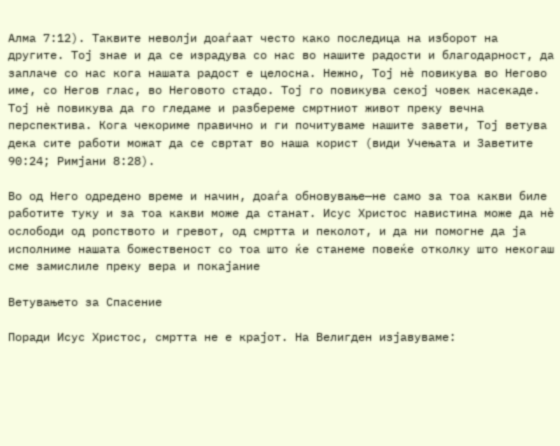Алма 7:12). Таквите неволји доаѓаат често како последица на изборот на другите. Тој знае и да се израдува со нас во нашите радости и благодарност, да заплаче со нас кога нашата радост е целосна. Нежно, Тој нè повикува во Негово име, со Негов глас, во Неговото стадо. Тој го повикува секој човек насекаде. Тој нè повикува да го гледаме и разбереме смртниот живот преку вечна перспектива. Кога чекориме правично и ги почитуваме нашите завети, Тој ветува дека сите работи можат да се свртат во наша корист (види Учењата и Заветите 90:24; Римјани 8:28).

Во од Него одредено време и начин, доаѓа обновување—не само за тоа какви биле работите туку и за тоа какви може да станат. Исус Христос навистина може да нè ослободи од ропството и гревот, од смртта и пеколот, и да ни помогне да ја исполниме нашата божественост со тоа што ќе станеме повеќе отколку што некогаш сме замислиле преку вера и покајание

Ветувањето за Спасение

Поради Исус Христос, смртта не е крајот. На Велигден изјавуваме: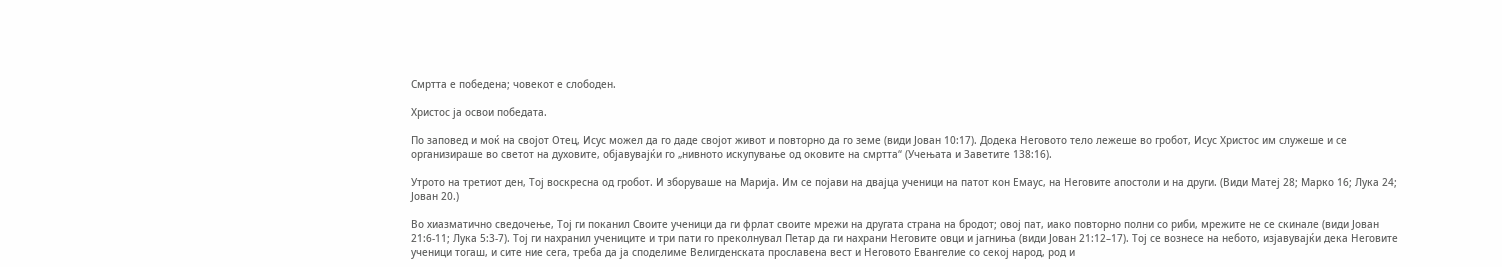Смртта е победена; човекот е слободен.

Христос ја освои победата.

По заповед и моќ на својот Отец, Исус можел да го даде својот живот и повторно да го земе (види Јован 10:17). Додека Неговото тело лежеше во гробот, Исус Христос им служеше и се организираше во светот на духовите, објавувајќи го „нивното искупување од оковите на смртта“ (Учењата и Заветите 138:16).

Утрото на третиот ден, Тој воскресна од гробот. И зборуваше на Марија. Им се појави на двајца ученици на патот кон Емаус, на Неговите апостоли и на други. (Види Матеј 28; Марко 16; Лука 24; Јован 20.)

Во хиазматично сведочење, Тој ги поканил Своите ученици да ги фрлат своите мрежи на другата страна на бродот; овој пат, иако повторно полни со риби, мрежите не се скинале (види Јован 21:6-11; Лука 5:3-7). Тој ги нахранил учениците и три пати го преколнувал Петар да ги нахрани Неговите овци и јагниња (види Јован 21:12–17). Тој се вознесе на небото, изјавувајќи дека Неговите ученици тогаш, и сите ние сега, треба да ја споделиме Велигденската прославена вест и Неговото Евангелие со секој народ, род и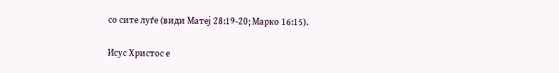со сите луѓе (види Матеј 28:19-20; Марко 16:15).

Исус Христос е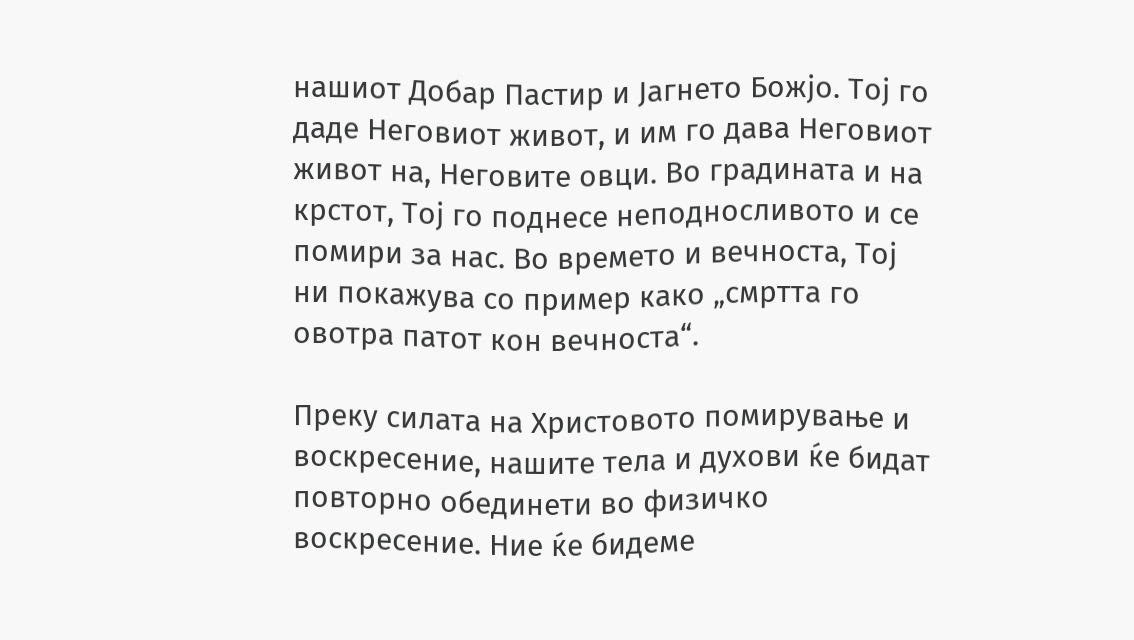нашиот Добар Пастир и Јагнето Божјо. Тој го даде Неговиот живот, и им го дава Неговиот живот на, Неговите овци. Во градината и на крстот, Тој го поднесе неподносливото и се помири за нас. Во времето и вечноста, Тој ни покажува со пример како „смртта го овотра патот кон вечноста“.

Преку силата на Христовото помирување и воскресение, нашите тела и духови ќе бидат повторно обединети во физичко воскресение. Ние ќе бидеме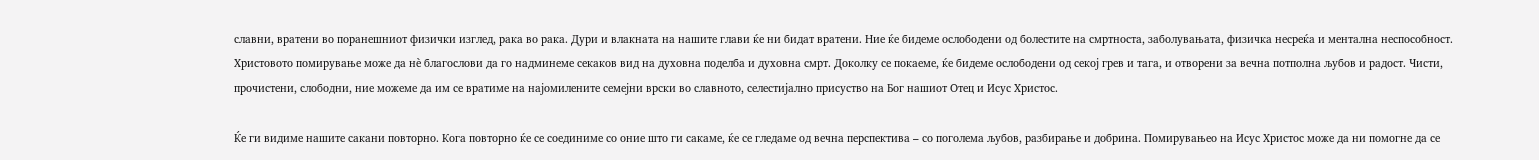славни, вратени во поранешниот физички изглед, рака во рака. Дури и влакната на нашите глави ќе ни бидат вратени. Ние ќе бидеме ослободени од болестите на смртноста, заболувањата, физичка несреќа и ментална неспособност. Христовото помирување може да нè благослови да го надминеме секаков вид на духовна поделба и духовна смрт. Доколку се покаеме, ќе бидеме ослободени од секој грев и тага, и отворени за вечна потполна љубов и радост. Чисти, прочистени, слободни, ние можеме да им се вратиме на најомилените семејни врски во славното, селестијално присуство на Бог нашиот Отец и Исус Христос.

Ќе ги видиме нашите сакани повторно. Кога повторно ќе се соединиме со оние што ги сакаме, ќе се гледаме од вечна перспектива – со поголема љубов, разбирање и добрина. Помирувањео на Исус Христос може да ни помогне да се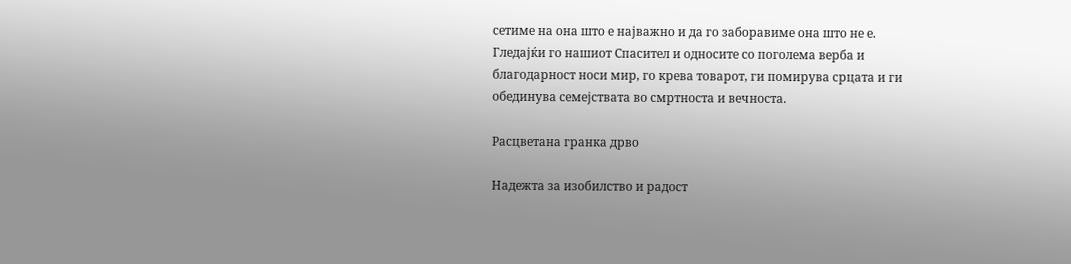сетиме на она што е најважно и да го заборавиме она што не е. Гледајќи го нашиот Спасител и односите со поголема верба и благодарност носи мир, го крева товарот, ги помирува срцата и ги обединува семејствата во смртноста и вечноста.

Расцветана гранка дрво

Надежта за изобилство и радост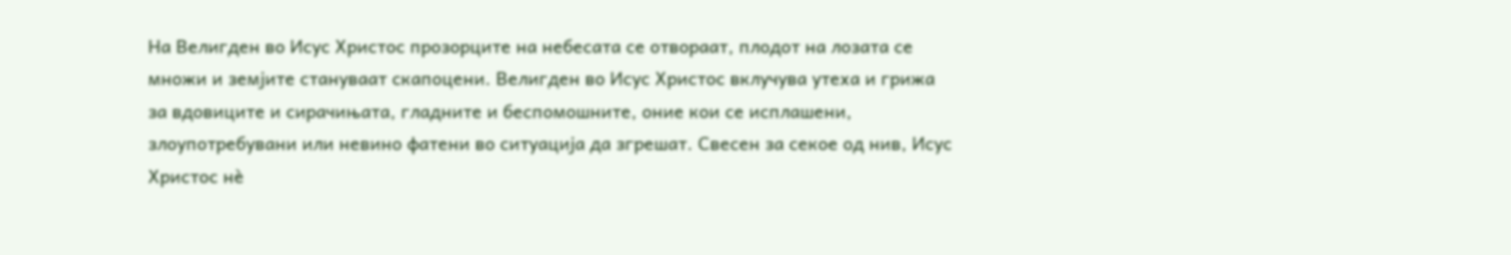На Велигден во Исус Христос прозорците на небесата се отвораат, плодот на лозата се множи и земјите стануваат скапоцени. Велигден во Исус Христос вклучува утеха и грижа за вдовиците и сирачињата, гладните и беспомошните, оние кои се исплашени, злоупотребувани или невино фатени во ситуација да згрешат. Свесен за секое од нив, Исус Христос нè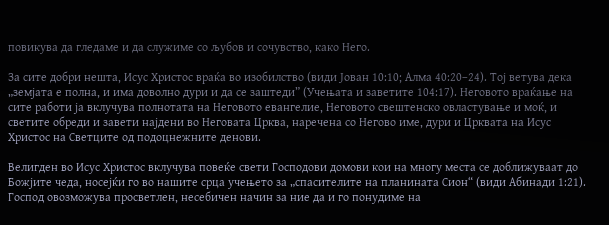повикува да гледаме и да служиме со љубов и сочувство, како Него.

За сите добри нешта, Исус Христос враќа во изобилство (види Јован 10:10; Алма 40:20–24). Тој ветува дека „земјата е полна, и има доволно дури и да се заштеди” (Учењата и заветите 104:17). Неговото враќање на сите работи ја вклучува полнотата на Неговото евангелие, Неговото свештенско овластување и моќ, и светите обреди и завети најдени во Неговата Црква, наречена со Негово име, дури и Црквата на Исус Христос на Светците од подоцнежните денови.

Велигден во Исус Христос вклучува повеќе свети Господови домови кои на многу места се доближуваат до Божјите чеда, носејќи го во нашите срца учењето за „спасителите на планината Сион“ (види Абинади 1:21). Господ овозможува просветлен, несебичен начин за ние да и го понудиме на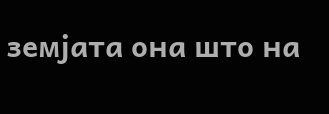земјата она што на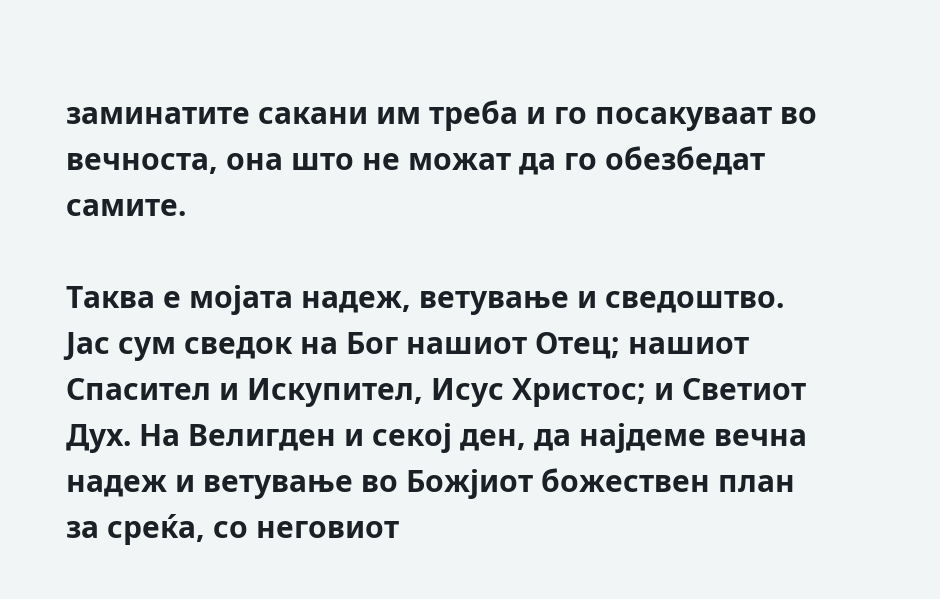заминатите сакани им треба и го посакуваат во вечноста, она што не можат да го обезбедат самите.

Таква е мојата надеж, ветување и сведоштво. Јас сум сведок на Бог нашиот Отец; нашиот Спасител и Искупител, Исус Христос; и Светиот Дух. На Велигден и секој ден, да најдеме вечна надеж и ветување во Божјиот божествен план за среќа, со неговиот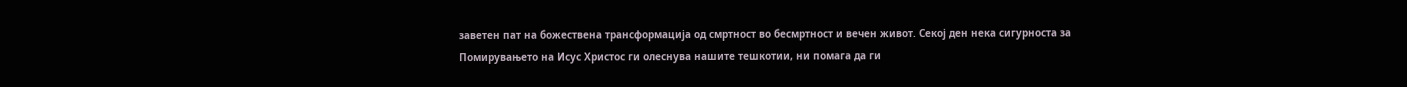заветен пат на божествена трансформација од смртност во бесмртност и вечен живот. Секој ден нека сигурноста за Помирувањето на Исус Христос ги олеснува нашите тешкотии, ни помага да ги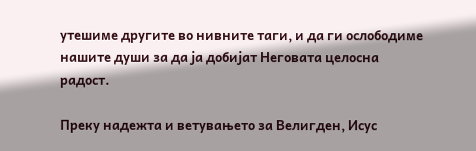утешиме другите во нивните таги, и да ги ослободиме нашите души за да ја добијат Неговата целосна радост.

Преку надежта и ветувањето за Велигден, Исус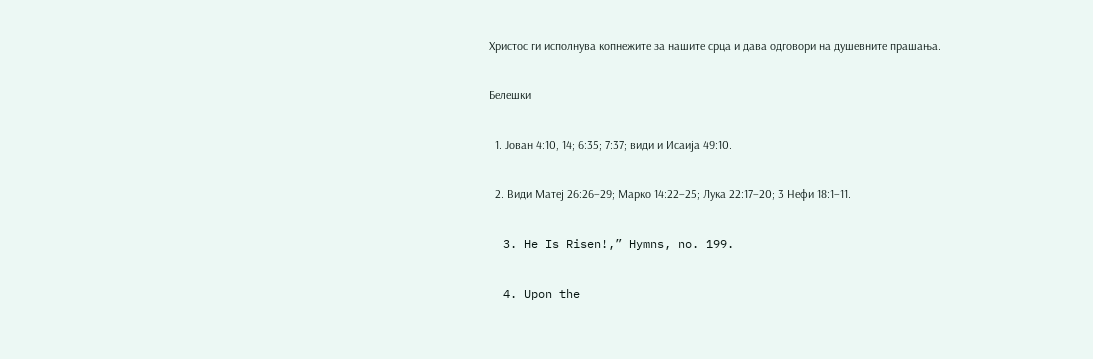Христос ги исполнува копнежите за нашите срца и дава одговори на душевните прашања.

Белешки

  1. Јован 4:10, 14; 6:35; 7:37; види и Исаија 49:10.

  2. Види Матеј 26:26–29; Марко 14:22–25; Лука 22:17–20; 3 Нефи 18:1–11.

  3. He Is Risen!,” Hymns, no. 199.

  4. Upon the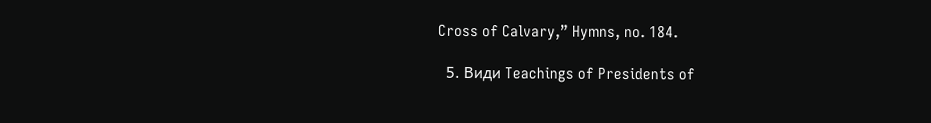Cross of Calvary,” Hymns, no. 184.

  5. Види Teachings of Presidents of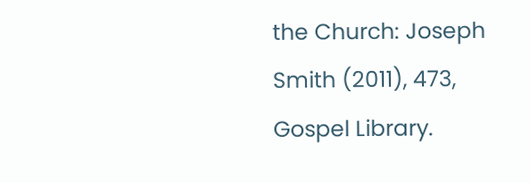the Church: Joseph Smith (2011), 473, Gospel Library.